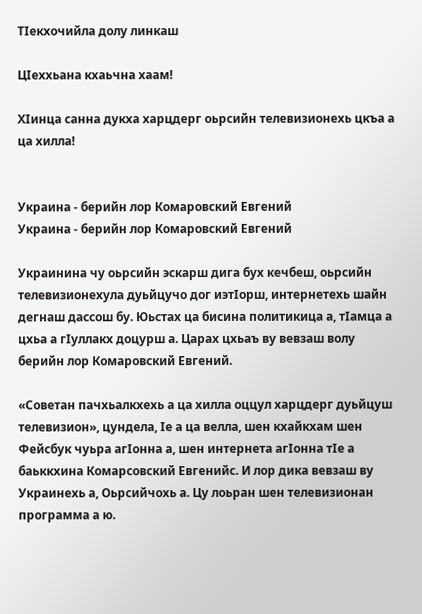ТIекхочийла долу линкаш

ЦIеххьана кхаьчна хаам!

ХIинца санна дукха харцдерг оьрсийн телевизионехь цкъа а ца хилла!


Украина - берийн лор Комаровский Евгений
Украина - берийн лор Комаровский Евгений

Украинина чу оьрсийн эскарш дига бух кечбеш, оьрсийн телевизионехула дуьйцучо дог иэтIорш, интернетехь шайн дегнаш дассош бу. Юьстах ца бисина политикица а, тIамца а цхьа а гIуллакх доцурш а. Царах цхьаъ ву вевзаш волу берийн лор Комаровский Евгений.

«Советан пачхьалкхехь а ца хилла оццул харцдерг дуьйцуш телевизион», цундела, Iе а ца велла, шен кхайкхам шен Фейсбук чуьра агIонна а, шен интернета агIонна тIе а баьккхина Комарсовский Евгенийс. И лор дика вевзаш ву Украинехь а, Оьрсийчохь а. Цу лоьран шен телевизионан программа а ю.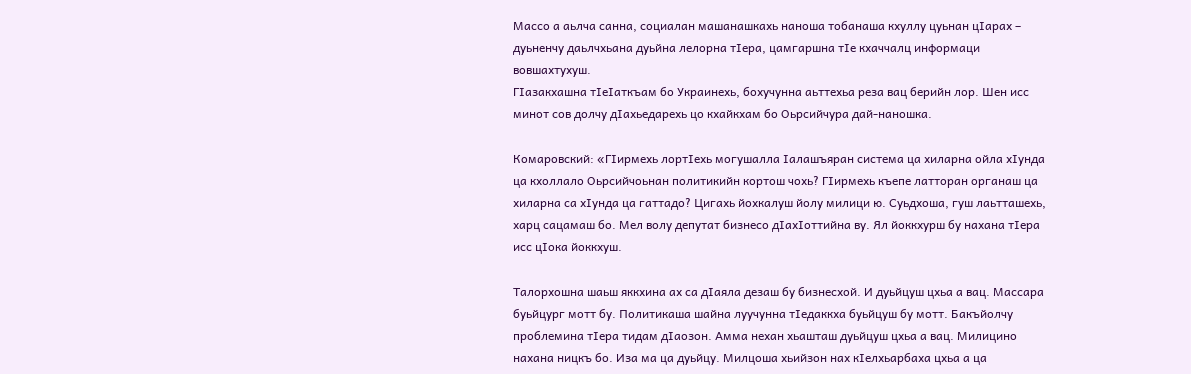Массо а аьлча санна, социалан машанашкахь наноша тобанаша кхуллу цуьнан цIарах – дуьненчу даьлчхьана дуьйна лелорна тIера, цамгаршна тIе кхаччалц информаци вовшахтухуш.
ГIазакхашна тIеIаткъам бо Украинехь, бохучунна аьттехьа реза вац берийн лор. Шен исс минот сов долчу дIахьедарехь цо кхайкхам бо Оьрсийчура дай-наношка.

Комаровский: «ГIирмехь лортIехь могушалла Iалашъяран система ца хиларна ойла хIунда ца кхоллало Оьрсийчоьнан политикийн кортош чохь? ГIирмехь къепе латторан органаш ца хиларна са хIунда ца гаттадо? Цигахь йохкалуш йолу милици ю. Суьдхоша, гуш лаьтташехь, харц сацамаш бо. Мел волу депутат бизнесо дIахIоттийна ву. Ял йоккхурш бу нахана тIера исс цIока йоккхуш.

Талорхошна шаьш яккхина ах са дIаяла дезаш бу бизнесхой. И дуьйцуш цхьа а вац. Массара буьйцург мотт бу. Политикаша шайна луучунна тIедаккха буьйцуш бу мотт. Бакъйолчу проблемина тIера тидам дIаозон. Амма нехан хьашташ дуьйцуш цхьа а вац. Милицино нахана ницкъ бо. Иза ма ца дуьйцу. Милцоша хьийзон нах кIелхьарбаха цхьа а ца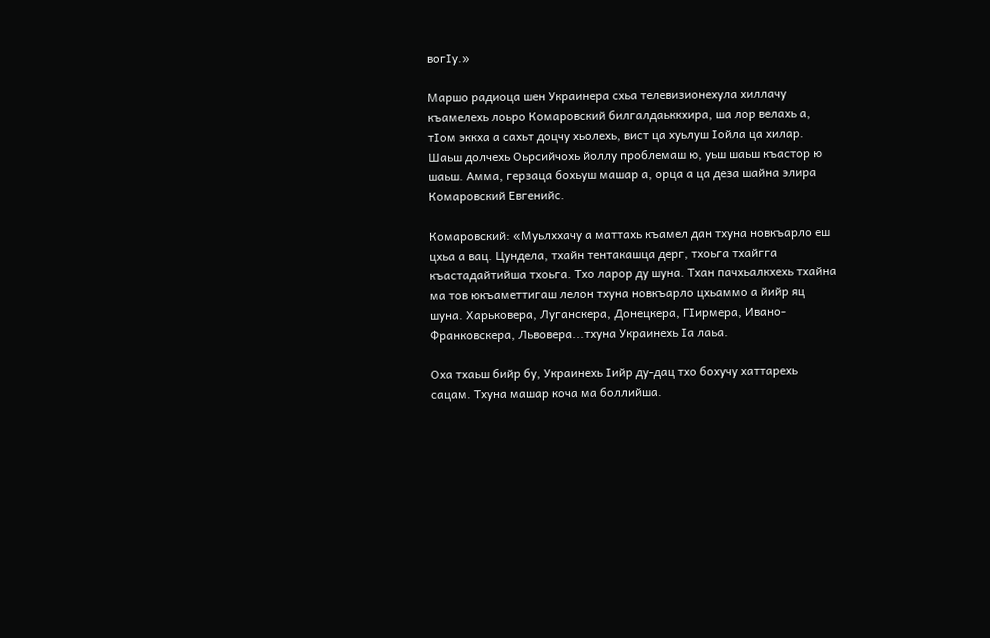вогIу.»

Маршо радиоца шен Украинера схьа телевизионехула хиллачу къамелехь лоьро Комаровский билгалдаьккхира, ша лор велахь а, тIом эккха а сахьт доцчу хьолехь, вист ца хуьлуш Iойла ца хилар.
Шаьш долчехь Оьрсийчохь йоллу проблемаш ю, уьш шаьш къастор ю шаьш. Амма, герзаца бохьуш машар а, орца а ца деза шайна элира Комаровский Евгенийс.

Комаровский: «Муьлххачу а маттахь къамел дан тхуна новкъарло еш цхьа а вац. Цундела, тхайн тентакашца дерг, тхоьга тхайгга къастадайтийша тхоьга. Тхо ларор ду шуна. Тхан пачхьалкхехь тхайна ма тов юкъаметтигаш лелон тхуна новкъарло цхьаммо а йийр яц шуна. Харьковера, Луганскера, Донецкера, ГIирмера, Ивано-Франковскера, Львовера...тхуна Украинехь Iа лаьа.

Оха тхаьш бийр бу, Украинехь Iийр ду-дац тхо бохучу хаттарехь сацам. Тхуна машар коча ма боллийша.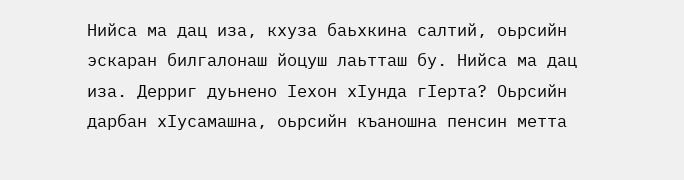Нийса ма дац иза, кхуза баьхкина салтий, оьрсийн эскаран билгалонаш йоцуш лаьтташ бу. Нийса ма дац иза. Дерриг дуьнено Iехон хIунда гIерта? Оьрсийн дарбан хIусамашна, оьрсийн къаношна пенсин метта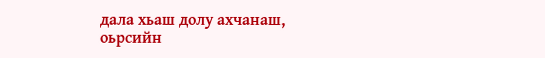дала хьаш долу ахчанаш, оьрсийн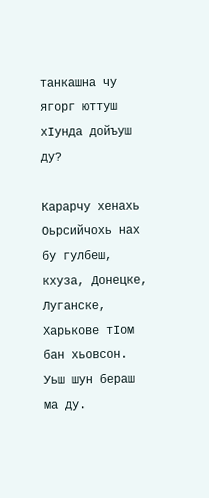танкашна чу ягорг юттуш хIунда дойъуш ду?

Карарчу хенахь Оьрсийчохь нах бу гулбеш, кхуза, Донецке, Луганске, Харькове тIом бан хьовсон. Уьш шун бераш ма ду.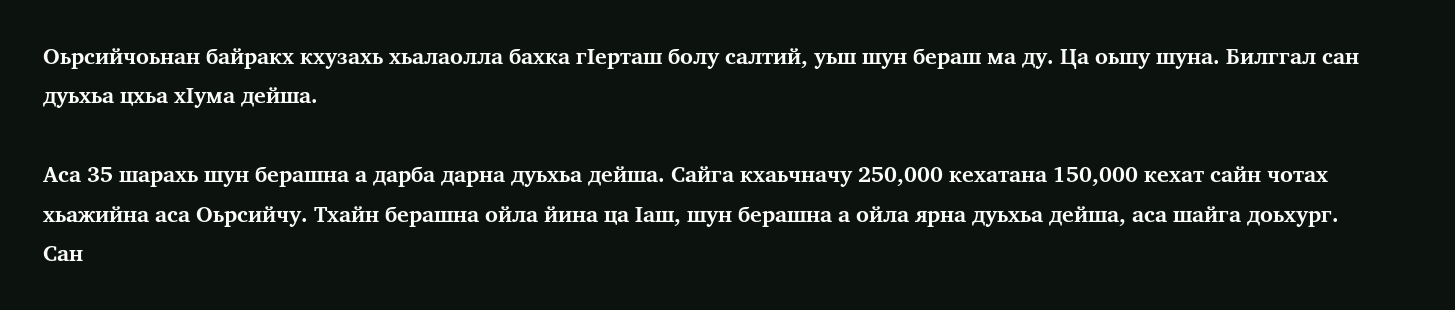Оьрсийчоьнан байракх кхузахь хьалаолла бахка гIерташ болу салтий, уьш шун бераш ма ду. Ца оьшу шуна. Билггал сан дуьхьа цхьа хIума дейша.

Аса 35 шарахь шун берашна а дарба дарна дуьхьа дейша. Сайга кхаьчначу 250,000 кехатана 150,000 кехат сайн чотах хьажийна аса Оьрсийчу. Тхайн берашна ойла йина ца Iаш, шун берашна а ойла ярна дуьхьа дейша, аса шайга доьхург. Сан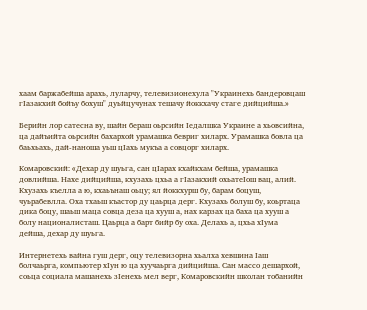хаам баржабейша арахь, луларчу, телевизионехула "Украинехь бандеровцаш гIазакхий бойъу бохуш" дуьйцучунах тешачу йоккхачу стаге дийцийша.»

Берийн лор сатесна ву, шайн бераш оьрсийн Iедалшка Украине а хьовсийна, ца дайъийта оьрсийн бахархой урамашка бевриг хиларх. Урамашка бовла ца баьхьахь, дай-наноша уьш цIахь мукъа а совцорг хиларх.

Комаровский: «Дехар ду шуьга, сан цIарах кхайкхам бейша, урамашка довлийша. Нахе дийцийша, кхузахь цхьа а гIазакхий охьатеIош вац, алий. Кхузахь къелла а ю, кхаьънаш оьцу; ял йоккхурш бу, барам боцуш, чуьрабевлла. Оха тхаьш къастор ду цаьрца дерг. Кхузахь болуш бу, коьртаца дика боцу, шаьш маца совца деза ца хууш а, нах карзах ца баха ца хууш а болу националисташ. Цаьрца а барт бийр бу оха. Делахь а, цхьа хIума дейша, дехар ду шуьга.

Интернетехь вайна гуш дерг, оцу телевизорна хьалха хевшина Iаш болчаьрга, компьютер хIун ю ца хуучаьрга дийцийша. Сан массо дешархой, соьца социала машанехь зIенехь мел верг, Комаровскийн школан тобанийн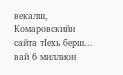векалш, Комаровскийн сайта тIехь берш... вай 6 миллион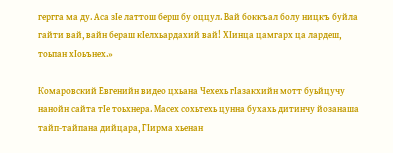гергга ма ду. Аса зIе латтош берш бу оццул. Вай боккъал болу ницкъ буйла гайти вай, вайн бераш кIелхьардахий вай! ХIинца цамгарх ца лардеш, тоьпан хIоьънех.»

Комаровский Евгенийн видео цхьана Чехехь гIазакхийн мотт буьйцучу нанойн сайта тIе тоьхнера. Масех сохьтехь цунна бухахь дитинчу йозанаша тайп-тайпана дийцара, ГIирма хьенан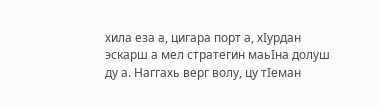хила еза а, цигара порт а, хIурдан эскарш а мел стратегин маьIна долуш ду а. Наггахь верг волу, цу тIеман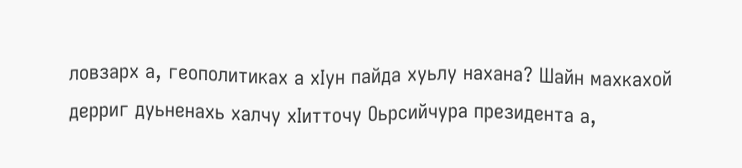ловзарх а, геополитиках а хIун пайда хуьлу нахана? Шайн махкахой дерриг дуьненахь халчу хIитточу Оьрсийчура президента а,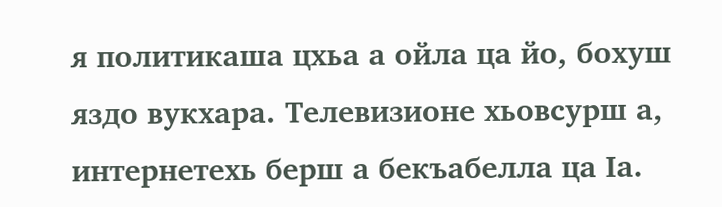я политикаша цхьа а ойла ца йо, бохуш яздо вукхара. Телевизионе хьовсурш а, интернетехь берш а бекъабелла ца Iа.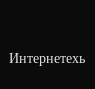Интернетехь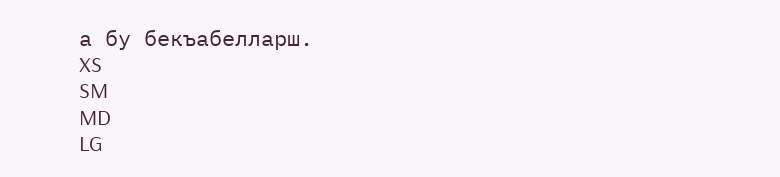а бу бекъабелларш.
XS
SM
MD
LG